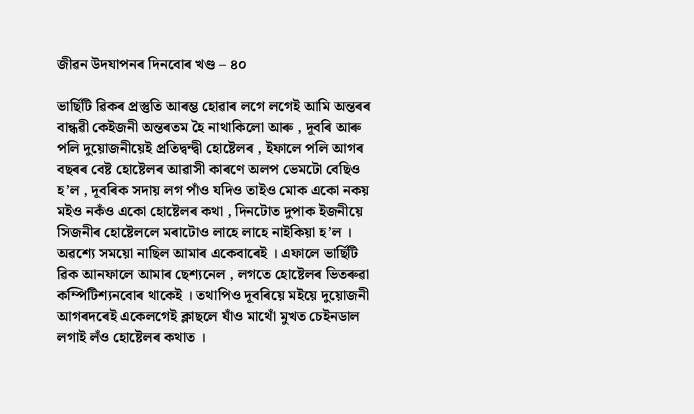জীৱন উদযাপনৰ দিনবোৰ খণ্ড – ৪০

ভাৰ্ছিটি ৱিকৰ প্ৰস্তুতি আৰম্ভ হোৱাৰ লগে লগেই আমি অন্তৰৰ বান্ধৱী কেইজনী অন্তৰতম হৈ নাথাকিলো আৰু , দূবৰি আৰু পলি দুয়োজনীয়েই প্ৰতিদ্বন্দ্বী হোষ্টেলৰ , ইফালে পলি আগৰ বছৰৰ বেষ্ট হোষ্টেলৰ আৱাসী কাৰণে অলপ ভেমটো বেছিও হ’ল , দূবৰিক সদায় লগ পাঁও যদিও তাইও মোক একো নকয় মইও নকঁও একো হোষ্টেলৰ কথা , দিনটোত দুপাক ইজনীয়ে সিজনীৰ হোষ্টেললে মৰাটোও লাহে লাহে নাইকিয়া হ’ল । অৱশ্যে সময়ো নাছিল আমাৰ একেবাৰেই । এফালে ভাৰ্ছিটি ৱিক আনফালে আমাৰ ছেশ্যনেল , লগতে হোষ্টেলৰ ভিতৰুৱা কম্পিটিশ্যনবোৰ থাকেই । তথাপিও দূবৰিয়ে মইয়ে দুয়োজনী আগৰদৰেই একেলগেই ক্লাছলে যাঁও মাথোঁ মুখত চেইনডাল লগাই লঁও হোষ্টেলৰ কথাত ।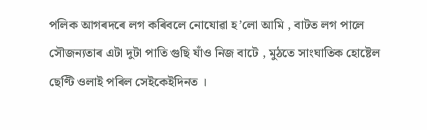পলিক আগৰদৰে লগ কৰিবলে নোযোৱা হ’লো আমি , বাটত লগ পালে সৌজন্যতাৰ এটা দুটা পাতি গুছি যাঁও নিজ বাটে , মুঠতে সাংঘাতিক হোষ্টেল ছেণ্টি ওলাই পৰিল সেইকেইদিনত ।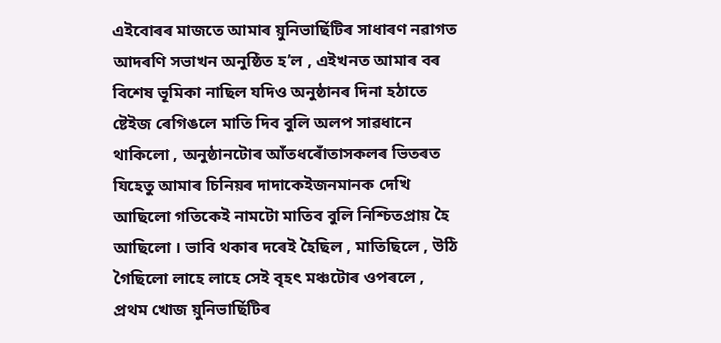এইবোৰৰ মাজতে আমাৰ য়ুনিভাৰ্ছিটিৰ সাধাৰণ নৱাগত আদৰণি সভাখন অনুষ্ঠিত হ’ল , এইখনত আমাৰ বৰ বিশেষ ভূমিকা নাছিল যদিও অনুষ্ঠানৰ দিনা হঠাতে ষ্টেইজ ৰেগিঙলে মাতি দিব বুলি অলপ সাৱধানে থাকিলো , অনুষ্ঠানটোৰ আঁতধৰোঁতাসকলৰ ভিতৰত যিহেতু আমাৰ চিনিয়ৰ দাদাকেইজনমানক দেখি আছিলো গতিকেই নামটো মাতিব বুলি নিশ্চিতপ্ৰায় হৈ আছিলো । ভাবি থকাৰ দৰেই হৈছিল , মাতিছিলে , উঠি গৈছিলো লাহে লাহে সেই বৃহৎ মঞ্চটোৰ ওপৰলে , প্ৰথম খোজ য়ুনিভাৰ্ছিটিৰ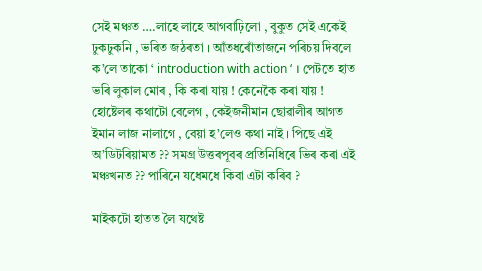সেই মঞ্চত ….লাহে লাহে আগবাঢ়িলো , বুকুত সেই একেই ঢুকঢুকনি , ভৰিত জঠৰতা । আঁতধৰোঁতাজনে পৰিচয় দিবলে ক’লে তাকো ‘ introduction with action ‘ । পেটতে হাত ভৰি লুকাল মোৰ , কি কৰা যায় ! কেনেকৈ কৰা যায় ! হোষ্টেলৰ কথাটো বেলেগ , কেইজনীমান ছোৱালীৰ আগত ইমান লাজ নালাগে , বেয়া হ’লেও কথা নাই । পিছে এই অ’ডিটৰিয়ামত ?? সমগ্ৰ উত্তৰপূবৰ প্ৰতিনিধিৰে ভিৰ কৰা এই মঞ্চখনত ?? পাৰিনে যধেমধে কিবা এটা কৰিব ?

মাইকটো হাতত লৈ যথেষ্ট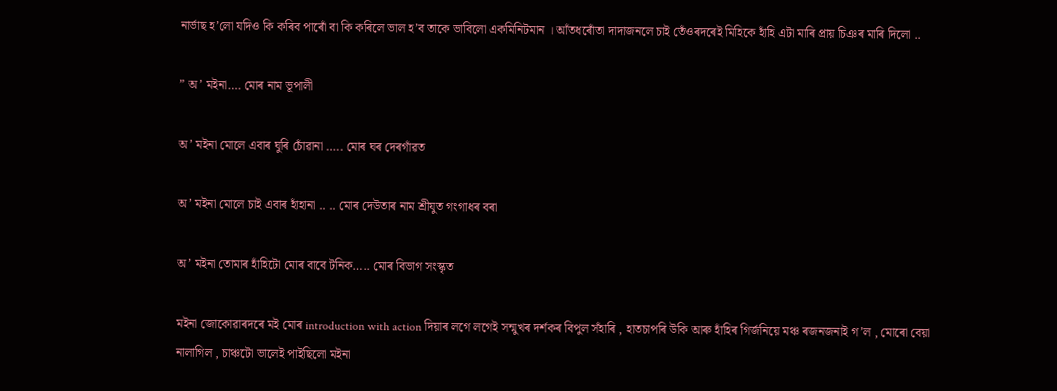নাৰ্ভাছ হ’লো যদিও কি কৰিব পাৰোঁ বা কি কৰিলে ভাল হ’ব তাকে ভাবিলো একমিনিটমান । আঁতধৰোঁতা দাদাজনলে চাই তেঁওৰদৰেই মিহিকে হাঁহি এটা মাৰি প্ৰায় চিঞৰ মাৰি দিলো ..

” অ’ মইনা…. মোৰ নাম ভূপালী

অ’ মইনা মোলে এবাৰ ঘুৰি চোঁৱানা ….. মোৰ ঘৰ দেৰগাঁৱত

অ’ মইনা মোলে চাই এবাৰ হাঁহানা .. .. মোৰ দেউতাৰ নাম শ্ৰীযুত গংগাধৰ বৰা

অ’ মইনা তোমাৰ হাঁহিটো মোৰ বাবে টনিক….. মোৰ বিভাগ সংস্কৃত

মইনা জোকোৱাৰদৰে মই মোৰ introduction with action দিয়াৰ লগে লগেই সন্মুখৰ দৰ্শকৰ বিপুল সঁহাৰি , হাতচাপৰি উকি আৰু হাঁহিৰ গিৰ্জনিয়ে মঞ্চ ৰজনজনাই গ’ল , মোৰো বেয়া নালাগিল , চাঞ্চটো ভালেই পাইছিলো মইনা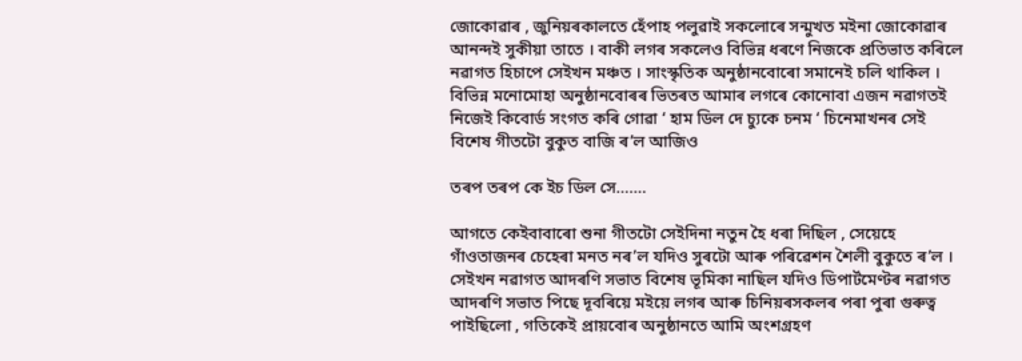জোকোৱাৰ , জুনিয়ৰকালতে হেঁপাহ পলুৱাই সকলোৰে সন্মুখত মইনা জোকোৱাৰ আনন্দই সুকীয়া তাতে । বাকী লগৰ সকলেও বিভিন্ন ধৰণে নিজকে প্ৰতিভাত কৰিলে নৱাগত হিচাপে সেইখন মঞ্চত । সাংস্কৃতিক অনুষ্ঠানবোৰো সমানেই চলি থাকিল । বিভিন্ন মনোমোহা অনুষ্ঠানবোৰৰ ভিতৰত আমাৰ লগৰে কোনোবা এজন নৱাগতই নিজেই কিবোৰ্ড সংগত কৰি গোৱা ‘ হাম ডিল দে চ্যুকে চনম ‘ চিনেমাখনৰ সেই বিশেষ গীতটো বুকুত বাজি ৰ’ল আজিও

তৰপ তৰপ কে ইচ ডিল সে…….

আগতে কেইবাবাৰো শুনা গীতটো সেইদিনা নতুন হৈ ধৰা দিছিল , সেয়েহে গাঁওতাজনৰ চেহেৰা মনত নৰ’ল যদিও সুৰটো আৰু পৰিৱেশন শৈলী বুকুতে ৰ’ল । সেইখন নৱাগত আদৰণি সভাত বিশেষ ভূমিকা নাছিল যদিও ডিপাৰ্টমেণ্টৰ নৱাগত আদৰণি সভাত পিছে দূবৰিয়ে মইয়ে লগৰ আৰু চিনিয়ৰসকলৰ পৰা পুৰা গুৰুত্ব পাইছিলো , গতিকেই প্ৰায়বোৰ অনুষ্ঠানতে আমি অংশগ্ৰহণ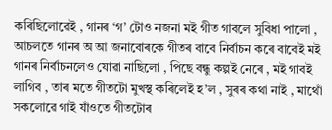কৰিছিলোৱেই , গানৰ ‘গ’ টোও নজনা মই গীত গাবলে সুবিধা পালো , আচলতে গানৰ অ আ জনাবোৰকে গীতৰ বাবে নিৰ্বাচন কৰে বাবেই মই গানৰ নিৰ্বাচনলেও যোৱা নাছিলো , পিছে বন্ধু কল্পই নেৰে , মই গাবই লাগিব , তাৰ মতে গীতটো মুখস্থ কৰিলেই হ’ল , সুৰৰ কথা নাই , মাথোঁ সকলোৱে গাই যাঁওতে গীতটোৰ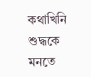কথাখিনি শুদ্ধকে মনতে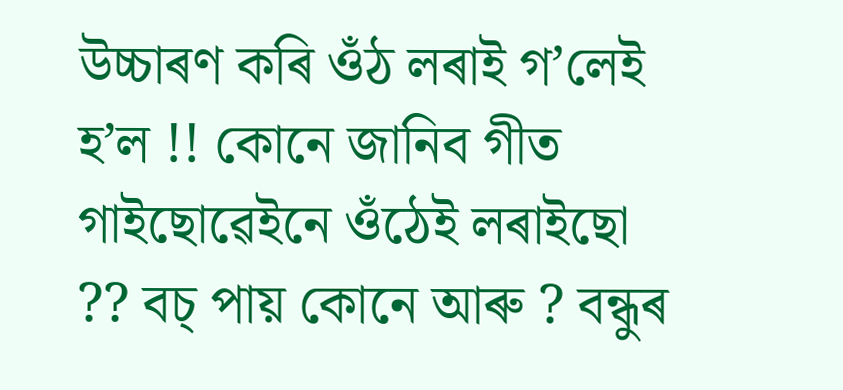উচ্চাৰণ কৰি ওঁঠ লৰাই গ’লেই হ’ল !! কোনে জানিব গীত গাইছোৱেইনে ওঁঠেই লৰাইছো ?? বচ্ পায় কোনে আৰু ? বন্ধুৰ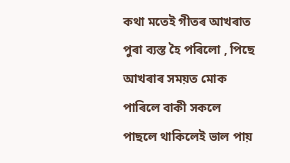কথা মতেই গীতৰ আখৰাত পুৰা ব্যস্ত হৈ পৰিলো , পিছে আখৰাৰ সময়ত মোক পাৰিলে বাকী সকলে পাছলে থাকিলেই ভাল পায়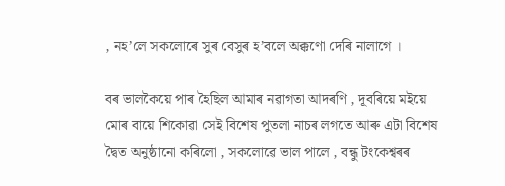, নহ’লে সকলোৰে সুৰ বেসুৰ হ’বলে অক্কণো দেৰি নালাগে ।

বৰ ভালকৈয়ে পাৰ হৈছিল আমাৰ নৱাগতা আদৰণি , দূবৰিয়ে মইয়ে মোৰ বায়ে শিকোৱা সেই বিশেষ পুতলা নাচৰ লগতে আৰু এটা বিশেষ দ্বৈত অনুষ্ঠানো কৰিলো , সকলোৱে ভাল পালে , বন্ধু টংকেশ্বৰৰ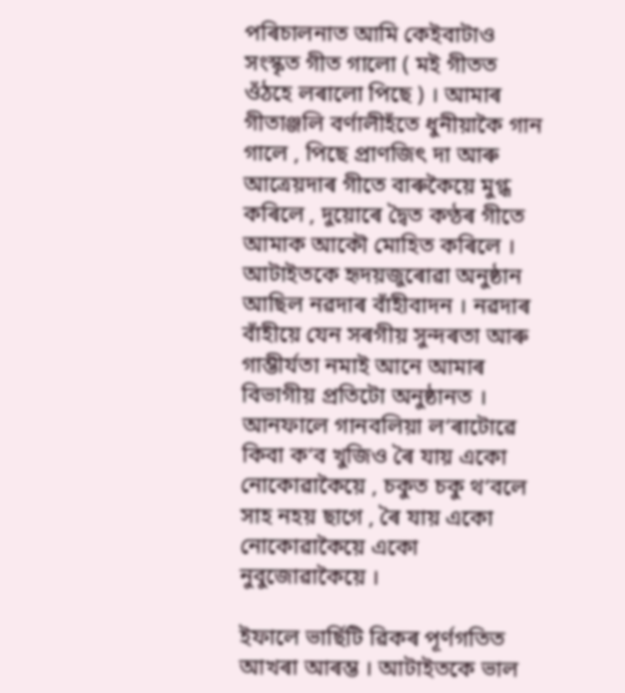পৰিচালনাত আমি কেইবাটাও সংস্কৃত গীত গালো ( মই গীতত ওঁঠহে লৰালো পিছে ) । আমাৰ গীতাঞ্জলি বৰ্ণালীহঁতে ধুনীয়াকৈ গান গালে , পিছে প্ৰাণজিৎ দা আৰু আত্ৰেয়দাৰ গীতে বাৰুকৈয়ে মুগ্ধ কৰিলে , দুয়োৰে দ্বৈত কণ্ঠৰ গীতে আমাক আকৌ মোহিত কৰিলে । আটাইতকে হৃদয়জুৰোৱা অনুষ্ঠান আছিল নৱদাৰ বাঁহীবাদন । নৱদাৰ বাঁহীয়ে যেন সৰগীয় সুন্দৰতা আৰু গাম্ভীৰ্যতা নমাই আনে আমাৰ বিভাগীয় প্ৰতিটো অনুষ্ঠানত । আনফালে গানবলিয়া ল’ৰাটোৱে কিবা ক’ব খুজিও ৰৈ যায় একো নোকোৱাকৈয়ে , চকুত চকু থ’বলে সাহ নহয় ছাগে , ৰৈ যায় একো নোকোৱাকৈয়ে একো নুবুজোৱাকৈয়ে ।

ইফালে ভাৰ্ছিটি ৱিকৰ পূৰ্ণগতিত আখৰা আৰম্ভ । আটাইতকে ভাল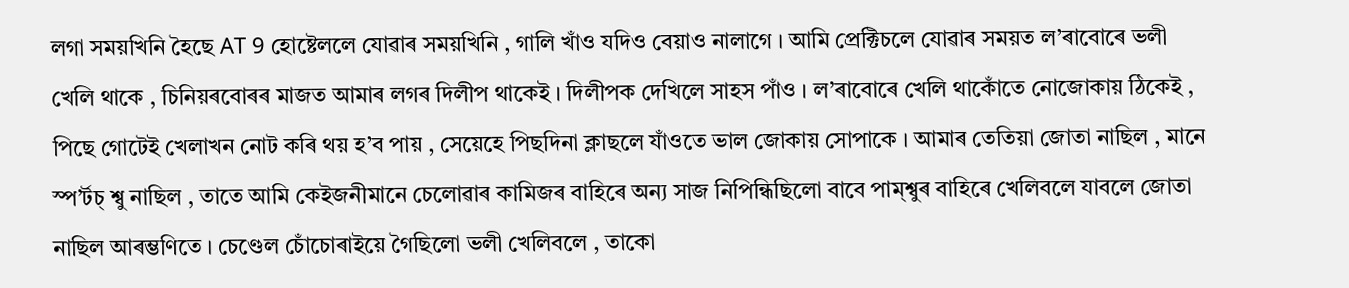লগা সময়খিনি হৈছে AT 9 হোষ্টেললে যোৱাৰ সময়খিনি , গালি খাঁও যদিও বেয়াও নালাগে । আমি প্ৰেক্টিচলে যোৱাৰ সময়ত ল’ৰাবোৰে ভলী খেলি থাকে , চিনিয়ৰবোৰৰ মাজত আমাৰ লগৰ দিলীপ থাকেই । দিলীপক দেখিলে সাহস পাঁও । ল’ৰাবোৰে খেলি থাকোঁতে নোজোকায় ঠিকেই , পিছে গোটেই খেলাখন নোট কৰি থয় হ’ব পায় , সেয়েহে পিছদিনা ক্লাছলে যাঁওতে ভাল জোকায় সোপাকে । আমাৰ তেতিয়া জোতা নাছিল , মানে স্প’ৰ্টচ্ শ্বু নাছিল , তাতে আমি কেইজনীমানে চেলোৱাৰ কামিজৰ বাহিৰে অন্য সাজ নিপিন্ধিছিলো বাবে পাম্শ্বুৰ বাহিৰে খেলিবলে যাবলে জোতা নাছিল আৰম্ভণিতে । চেণ্ডেল চোঁচোৰাইয়ে গৈছিলো ভলী খেলিবলে , তাকো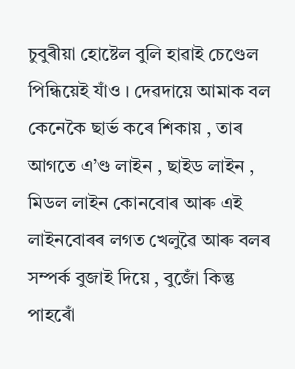চুবুৰীয়া হোষ্টেল বুলি হাৱাই চেণ্ডেল পিন্ধিয়েই যাঁও । দেৱদায়ে আমাক বল কেনেকৈ ছাৰ্ভ কৰে শিকায় , তাৰ আগতে এ’ণ্ড লাইন , ছাইড লাইন , মিডল লাইন কোনবোৰ আৰু এই লাইনবোৰৰ লগত খেলুৱৈ আৰু বলৰ সম্পৰ্ক‍ বুজাই দিয়ে , বুজোঁ কিন্তু পাহৰোঁ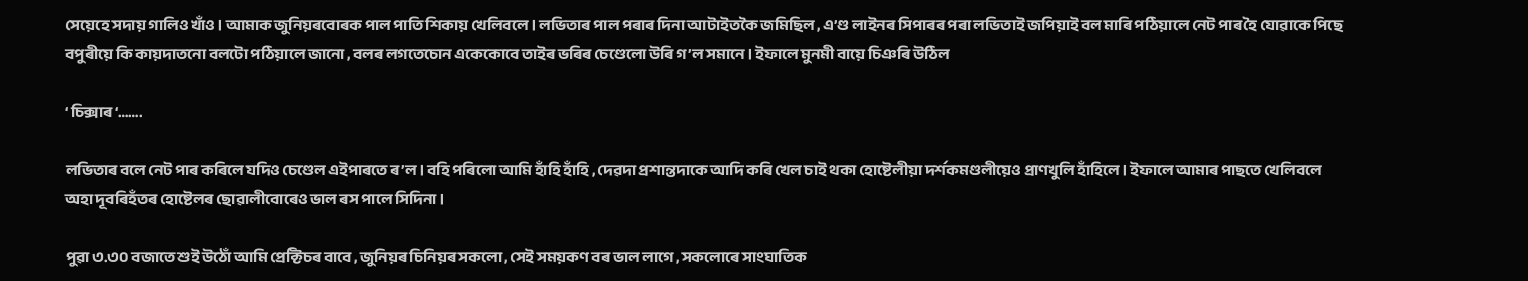সেয়েহে সদায় গালিও খাঁও । আমাক জুনিয়ৰবোৰক পাল পাতি শিকায় খেলিবলে । লভিতাৰ পাল পৰাৰ দিনা আটাইতকৈ জমিছিল , এ’ণ্ড লাইনৰ সিপাৰৰ পৰা লভিতাই জপিয়াই বল মাৰি পঠিয়ালে নেট পাৰ হৈ যোৱাকে পিছে বপুৰীয়ে কি কায়দাতনো বলটো পঠিয়ালে জানো , বলৰ লগতেচোন একেকোবে তাইৰ ভৰিৰ চেণ্ডেলো উৰি গ’ল সমানে । ইফালে মুনমী বায়ে চিঞৰি উঠিল

‘ চিক্সাৰ ‘…….

লভিতাৰ বলে নেট পাৰ কৰিলে যদিও চেণ্ডেল এইপাৰতে ৰ’ল । বহি পৰিলো আমি হাঁহি হাঁহি , দেৱদা প্ৰশান্তদাকে আদি কৰি খেল চাই থকা হোষ্টেলীয়া দৰ্শকমণ্ডলীয়েও প্ৰাণখুলি হাঁহিলে । ইফালে আমাৰ পাছতে খেলিবলে অহা দূবৰিহঁতৰ হোষ্টেলৰ ছোৱালীবোৰেও ভাল ৰস পালে সিদিনা ।

পুৱা ৩.৩০ বজাতে শুই উঠোঁ আমি প্ৰেক্টিচৰ বাবে , জুনিয়ৰ চিনিয়ৰ সকলো , সেই সময়কণ বৰ ভাল লাগে , সকলোৰে সাংঘাতিক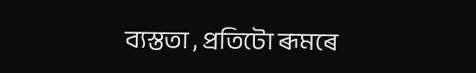ব্যস্ততা , প্ৰতিটো ৰূমৰে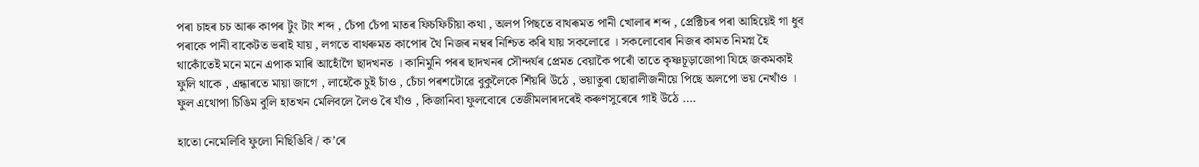পৰা চাহৰ চচ আৰু কাপৰ টুং টাং শব্দ , চেঁপা চেঁপা মাতৰ ফিচফিচীয়া কথা , অলপ পিছতে বাথৰূমত পানী খোলাৰ শব্দ , প্ৰেক্টিচৰ পৰা আহিয়েই গা ধুব পৰাকে পানী বাকেটত ভৰাই যায় , লগতে বাথৰুমত কাপোৰ থৈ নিজৰ নম্বৰ নিশ্চিত কৰি যায় সকলোৱে । সকলোবোৰ নিজৰ কামত নিমগ্ন হৈ থাকোঁতেই মনে মনে এপাক মাৰি আহোঁগৈ ছাদখনত । কানিমুনি পৰৰ ছাদখনৰ সৌন্দৰ্যৰ প্ৰেমত বেয়াকৈ পৰোঁ তাতে কৃষ্ণচূড়াজোপা যিহে জকমকাই ফুলি থাকে , এন্ধাৰতে মায়া জাগে , লাহেকৈ চুই চাঁও , চেঁচা পৰশটোৱে বুকুলৈকে শিঁয়ৰি উঠে , ভয়াতুৰা ছোৱালীজনীয়ে পিছে অলপো ভয় নেখাঁও । ফুল এথোপা চিঙিম বুলি হাতখন মেলিবলে লৈও ৰৈ যাঁও , কিজানিবা ফুলবোৰে তেজীমলাৰদৰেই কৰুণসুৰেৰে গাই উঠে ….

হাতো নেমেলিবি ফুলো নিছিঙিবি / ক’ৰে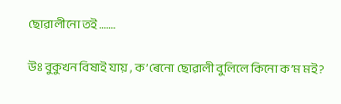ছোৱালীনো তই …….

উঃ বুকুখন বিষাই যায় , ক’ৰেনো ছোৱালী বুলিলে কিনো ক’ম মই ?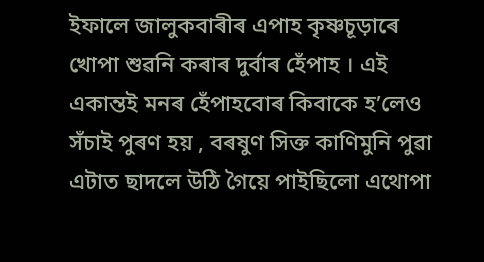ইফালে জালুকবাৰীৰ এপাহ কৃষ্ণচূড়াৰে খোপা শুৱনি কৰাৰ দুৰ্বাৰ হেঁপাহ । এই একান্তই মনৰ হেঁপাহবোৰ কিবাকে হ’লেও সঁচাই পুৰণ হয় , বৰষুণ সিক্ত কাণিমুনি পুৱা এটাত ছাদলে উঠি গৈয়ে পাইছিলো এথোপা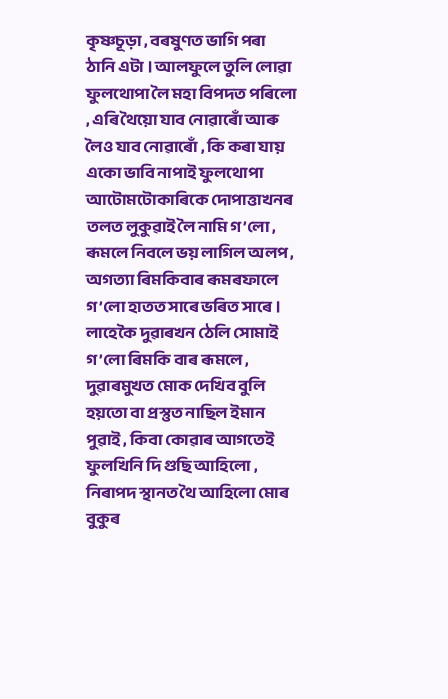কৃষ্ণচূড়া , বৰষুণত ভাগি পৰা ঠানি এটা । আলফুলে তুলি লোৱা ফুলথোপা লৈ মহা বিপদত পৰিলো , এৰি থৈয়ো যাব নোৱাৰোঁ আৰু লৈও যাব নোৱাৰোঁ , কি কৰা যায় একো ভাবি নাপাই ফুলথোপা আটোমটোকাৰিকে দোপাত্তাখনৰ তলত লুকুৱাই লৈ নামি গ’লো , ৰূমলে নিবলে ভয় লাগিল অলপ , অগত্যা ৰিমকিবাৰ ৰূমৰফালে গ’লো হাতত সাৰে ভৰিত সাৰে । লাহেকৈ দুৱাৰখন ঠেলি সোমাই গ’লো ৰিমকি বাৰ ৰূমলে , দুৱাৰমুখত মোক দেখিব বুলি হয়তো বা প্ৰস্তুত নাছিল ইমান পুৱাই , কিবা কোৱাৰ আগতেই ফুলখিনি দি গুছি আহিলো , নিৰাপদ স্থানত থৈ আহিলো মোৰ বুকুৰ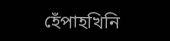হেঁপাহখিনি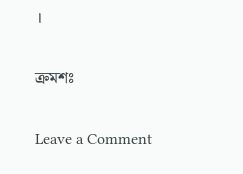।

ক্ৰমশঃ

Leave a Comment